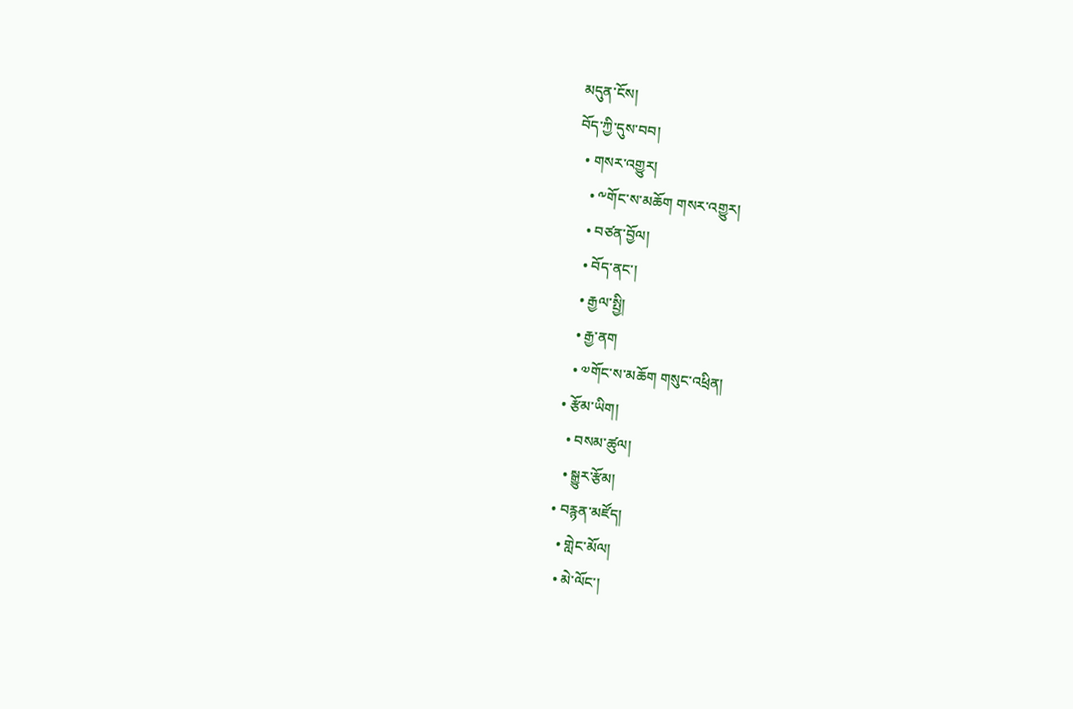མདུན་ངོས།
བོད་ཀྱི་དུས་བབ།
  • གསར་འགྱུར།
    • ༸གོང་ས་མཆོག གསར་འགྱུར།
    • བཙན་བྱོལ།
    • བོད་ནང་།
    • རྒྱལ་སྤྱི།
    • རྒྱ་ནག
    • ༧གོང་ས་མཆོག གསུང་འཕྲིན།
  • རྩོམ་ཡིག།
    • བསམ་ཚུལ།
    • སྒྱུར་རྩོམ།
  • བརྙན་མཛོད།
    • གླེང་མོལ།
    • མེ་ལོང་།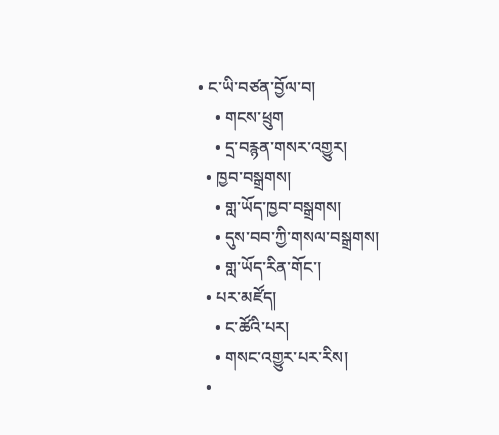• ང་ཡི་བཙན་བྱོལ་བ།
    • གངས་ཕྲུག
    • དྲ་བརྙན་གསར་འགྱུར།
  • ཁྱབ་བསྒྲགས།
    • གླ་ཡོད་ཁྱབ་བསྒྲགས།
    • དུས་བབ་ཀྱི་གསལ་བསྒྲགས།
    • གླ་ཡོད་རིན་གོང་།
  • པར་མཛོད།
    • ང་ཚོའི་པར།
    • གསང་འགྱུར་པར་རིས།
  •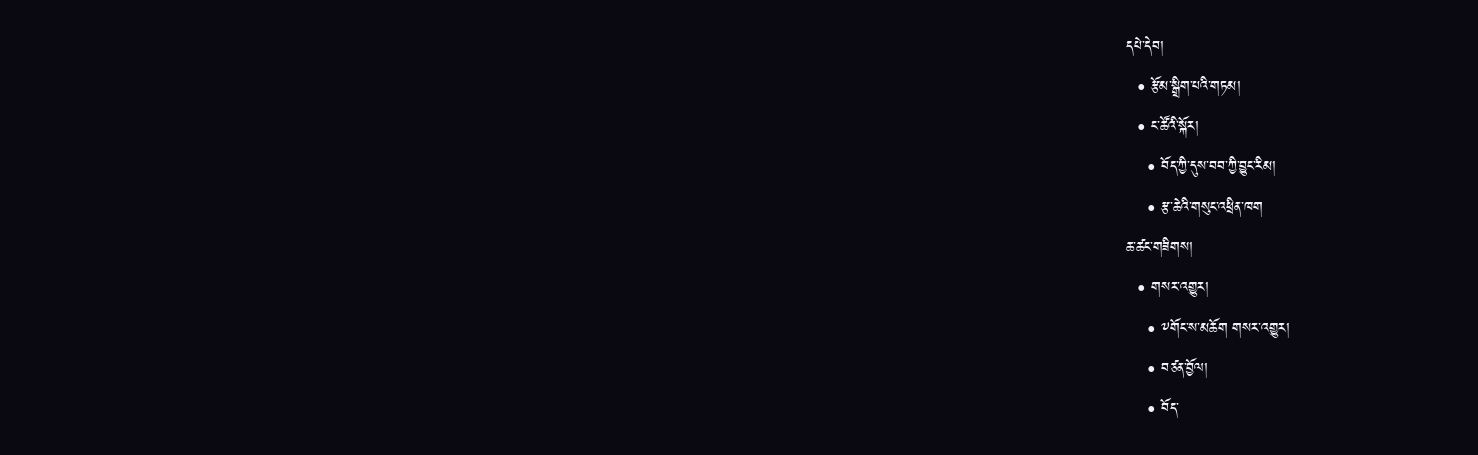དཔེ་དེབ།
  • རྩོམ་སྒྲིག་པའི་གཏམ།
  • ང་ཚོའི་སྐོར།
    • བོད་ཀྱི་དུས་བབ་ཀྱི་བྱུང་རིམ།
    • རྩ་ཆེའི་གསུང་འཕྲིན་ཁག
ཆ་ཚང་གཟིགས།
  • གསར་འགྱུར།
    • ༸གོང་ས་མཆོག གསར་འགྱུར།
    • བཙན་བྱོལ།
    • བོད་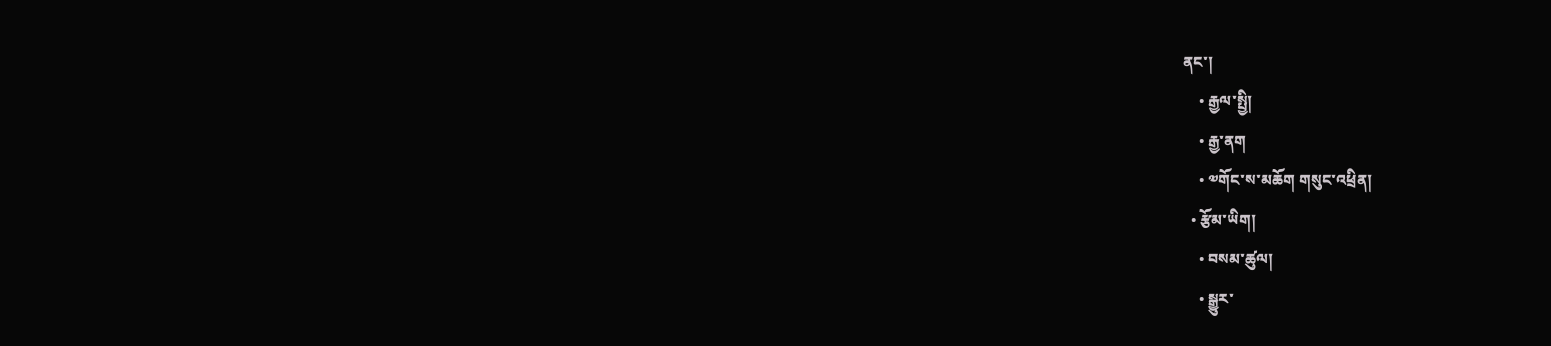ནང་།
    • རྒྱལ་སྤྱི།
    • རྒྱ་ནག
    • ༧གོང་ས་མཆོག གསུང་འཕྲིན།
  • རྩོམ་ཡིག།
    • བསམ་ཚུལ།
    • སྒྱུར་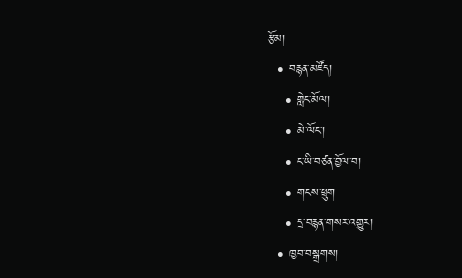རྩོམ།
  • བརྙན་མཛོད།
    • གླེང་མོལ།
    • མེ་ལོང་།
    • ང་ཡི་བཙན་བྱོལ་བ།
    • གངས་ཕྲུག
    • དྲ་བརྙན་གསར་འགྱུར།
  • ཁྱབ་བསྒྲགས།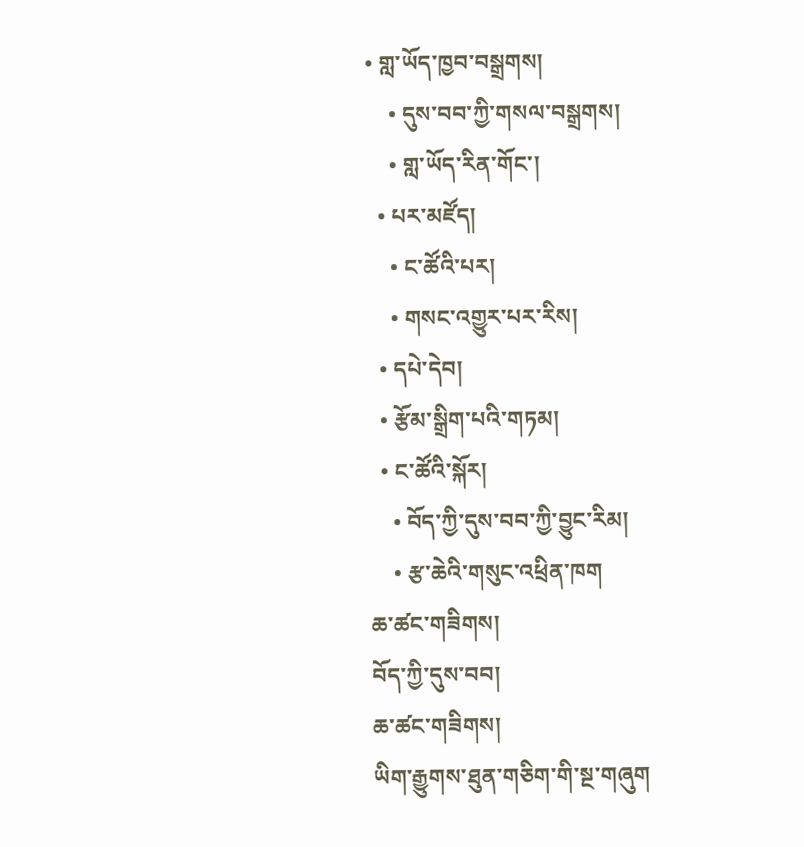• གླ་ཡོད་ཁྱབ་བསྒྲགས།
    • དུས་བབ་ཀྱི་གསལ་བསྒྲགས།
    • གླ་ཡོད་རིན་གོང་།
  • པར་མཛོད།
    • ང་ཚོའི་པར།
    • གསང་འགྱུར་པར་རིས།
  • དཔེ་དེབ།
  • རྩོམ་སྒྲིག་པའི་གཏམ།
  • ང་ཚོའི་སྐོར།
    • བོད་ཀྱི་དུས་བབ་ཀྱི་བྱུང་རིམ།
    • རྩ་ཆེའི་གསུང་འཕྲིན་ཁག
ཆ་ཚང་གཟིགས།
བོད་ཀྱི་དུས་བབ།
ཆ་ཚང་གཟིགས།
ཡིག་རྒྱུགས་ཐུན་གཅིག་གི་སྔ་གཞུག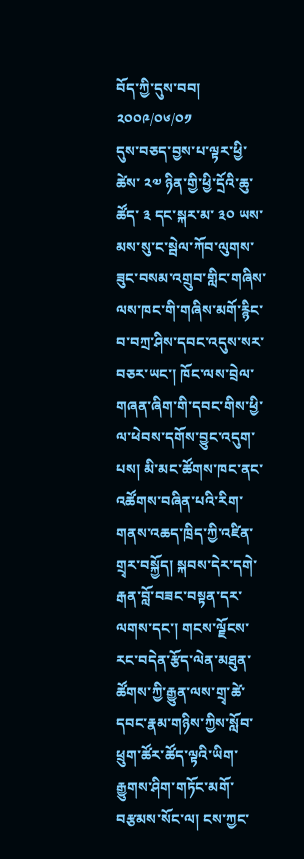བོད་ཀྱི་དུས་བབ།
༢༠༠༩/༠༦/༠༡
དུས་བཅད་བྱས་པ་ལྟར་ཕྱི་ཚེས་ ༢༧ ཉིན་གྱི་ཕྱི་དྲོའི་ཆུ་ཚོད་ ༣ དང་སྐར་མ་ ༣༠ ཡས་མས་སུ་ང་སྦེལ་ཀོབ་ལུགས་ཟུང་བསམ་འགྲུབ་གླིང་གཞིས་ལས་ཁང་གི་གཞིས་མགོ་རྙིང་བ་བཀྲ་ཤིས་དབང་འདུས་སར་བཅར་ཡང་། ཁོང་ལས་བྲེལ་གཞན་ཞིག་གི་དབང་གིས་ཕྱི་ལ་ཕེབས་དགོས་བྱུང་འདུག་པས། མི་མང་ཚོགས་ཁང་ནང་འཚོགས་བཞིན་པའི་རིག་གནས་འཆད་ཁྲིད་ཀྱི་འཛིན་གྲྭར་བསྐྱོད། སྐབས་དེར་དགེ་རྒན་བློ་བཟང་བསྟན་དར་ལགས་དང་། གངས་ལྗོངས་རང་བདེན་རྩོད་ལེན་མཐུན་ཚོགས་ཀྱི་རྒྱུན་ལས་གྲྭ་ཚེ་དབང་རྣམ་གཉིས་ཀྱིས་སློབ་ཕྲུག་ཚོར་ཚོད་ལྟའི་ཡིག་རྒྱུགས་ཤིག་གཏོང་མགོ་བརྩམས་སོང་ལ། ངས་ཀྱང་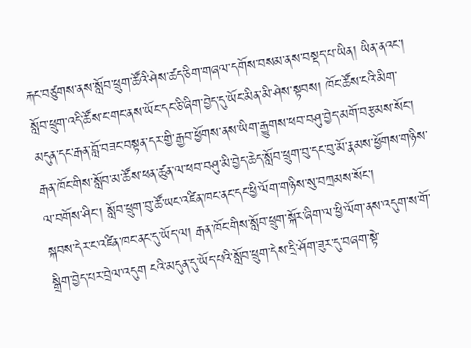རྐང་བཙུགས་ནས་སློབ་ཕྲུག་ཚོའི་ཤེས་ཚད་ཅིག་གཞལ་དགོས་བསམ་ནས་བསྡད་པ་ཡིན། ཡིན་ནའང་། སློབ་ཕྲུག་འདི་ཚོས་ང་གང་ནས་ཡོང་དང་ཅི་ཞིག་བྱེད་དུ་ཡོང་མིན་མི་ཤེས་སྟབས། ཁོང་ཚོས་ངའི་མིག་མདུན་དང་རྒན་བློ་བཟང་བསྟན་དར་གྱི་རྒྱབ་ཕྱོགས་ནས་ཡིག་རྒྱུགས་ཕབ་བཤུ་བྱེད་མགོ་བརྩམས་སོང་། རྒན་ཁོང་གིས་སློབ་མ་ཚོས་ཕན་ཚུན་ལ་ཕབ་བཤུ་མི་བྱེད་ཆེད་སློབ་ཕྲུག་བུ་དང་བུ་མོ་རྣམས་ཕྱོགས་གཉིས་ལ་བགོས་ཤིང་། སློབ་ཕྲུག་བུ་ཚོ་ཡང་འཛིན་ཁང་ནང་དང་ཕྱི་ལོག་གཉིས་སུ་བཀྲམས་སོང་།
སྐབས་དེར་ང་འཛིན་ཁང་ནང་དུ་ཡོད་ལ། རྒན་ཁོང་གིས་སློབ་ཕྲུག་སྐོར་ཞིག་ལ་ཕྱི་ལོག་ནས་འདུག་ས་གོ་སྒྲིག་བྱེད་པར་བྲེལ་འདུག ངའི་མདུན་དུ་ཡོད་པའི་སློབ་ཕྲུག་དེས་དྲི་ཤོག་ཟུར་དུ་བཞག་སྟེ་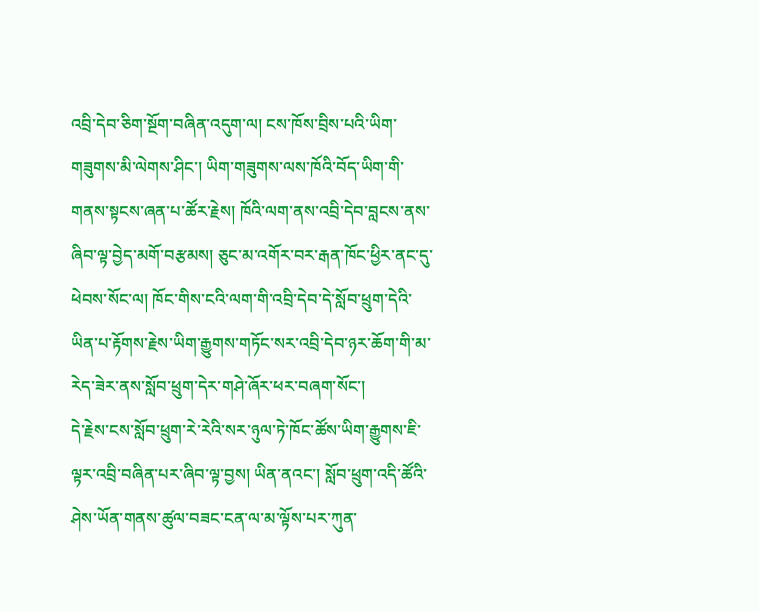འབྲི་དེབ་ཅིག་སྔོག་བཞིན་འདུག་ལ། ངས་ཁོས་བྲིས་པའི་ཡིག་གཟུགས་མི་ལེགས་ཤིང་། ཡིག་གཟུགས་ལས་ཁོའི་བོད་ཡིག་གི་གནས་སྟངས་ཞན་པ་ཚོར་རྗེས། ཁོའི་ལག་ནས་འབྲི་དེབ་བླངས་ནས་ཞིབ་ལྟ་བྱེད་མགོ་བརྩམས། ཅུང་མ་འགོར་བར་རྒན་ཁོང་ཕྱིར་ནང་དུ་ཕེབས་སོང་ལ། ཁོང་གིས་ངའི་ལག་གི་འབྲི་དེབ་དེ་སློབ་ཕྲུག་དེའི་ཡིན་པ་རྟོགས་རྗེས་ཡིག་རྒྱུགས་གཏོང་སར་འབྲི་དེབ་ཉར་ཆོག་གི་མ་རེད་ཟེར་ནས་སློབ་ཕྲུག་དེར་གཤེ་ཞོར་ཕར་བཞག་སོང་།
དེ་རྗེས་ངས་སློབ་ཕྲུག་རེ་རེའི་སར་ཉུལ་ཏེ་ཁོང་ཚོས་ཡིག་རྒྱུགས་ཇི་ལྟར་འབྲི་བཞིན་པར་ཞིབ་ལྟ་བྱས། ཡིན་ནའང་། སློབ་ཕྲུག་འདི་ཚོའི་ཤེས་ཡོན་གནས་ཚུལ་བཟང་ངན་ལ་མ་ལྟོས་པར་ཀུན་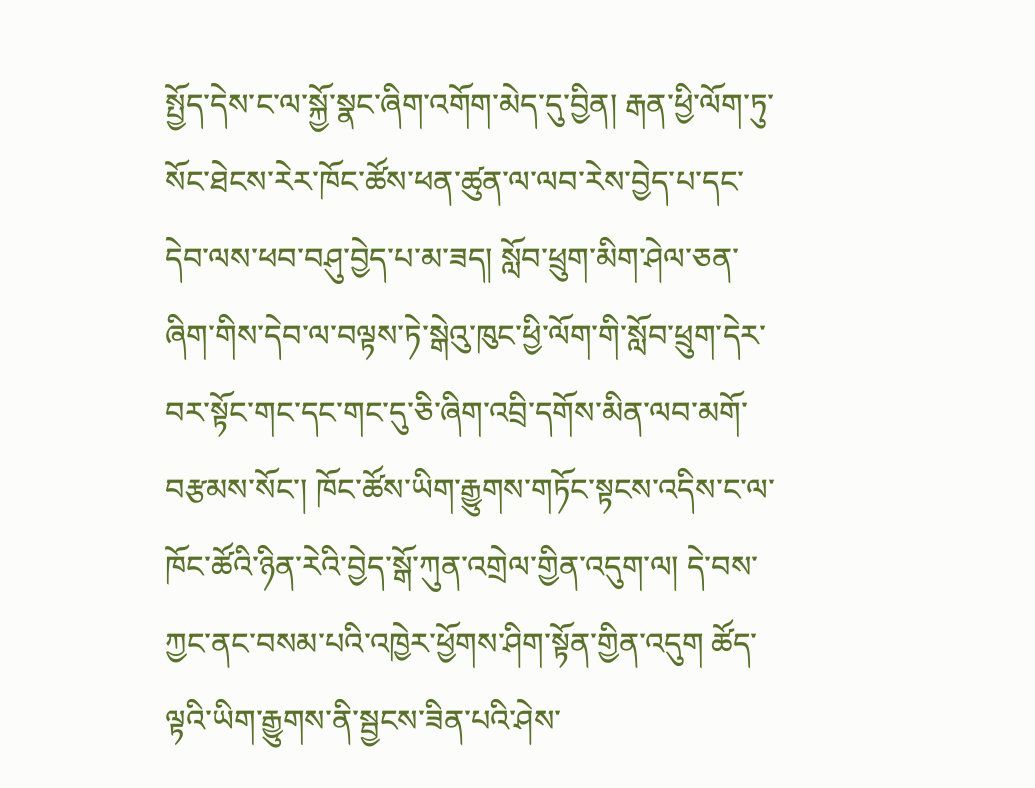སྤྱོད་དེས་ང་ལ་སྐྱོ་སྣང་ཞིག་འགོག་མེད་དུ་བྱིན། རྒན་ཕྱི་ལོག་ཏུ་སོང་ཐེངས་རེར་ཁོང་ཚོས་ཕན་ཚུན་ལ་ལབ་རེས་བྱེད་པ་དང་དེབ་ལས་ཕབ་བཤུ་བྱེད་པ་མ་ཟད། སློབ་ཕྲུག་མིག་ཤེལ་ཅན་ཞིག་གིས་དེབ་ལ་བལྟས་ཏེ་སྒེའུ་ཁུང་ཕྱི་ལོག་གི་སློབ་ཕྲུག་དེར་བར་སྟོང་གང་དང་གང་དུ་ཅི་ཞིག་འབྲི་དགོས་མིན་ལབ་མགོ་བརྩམས་སོང་། ཁོང་ཚོས་ཡིག་རྒྱུགས་གཏོང་སྟངས་འདིས་ང་ལ་ཁོང་ཚོའི་ཉིན་རེའི་བྱེད་སྒོ་ཀུན་འགྲེལ་གྱིན་འདུག་ལ། དེ་བས་ཀྱང་ནང་བསམ་པའི་འཁྱེར་ཕྱོགས་ཤིག་སྟོན་གྱིན་འདུག ཚོད་ལྟའི་ཡིག་རྒྱུགས་ནི་སྦྱངས་ཟིན་པའི་ཤེས་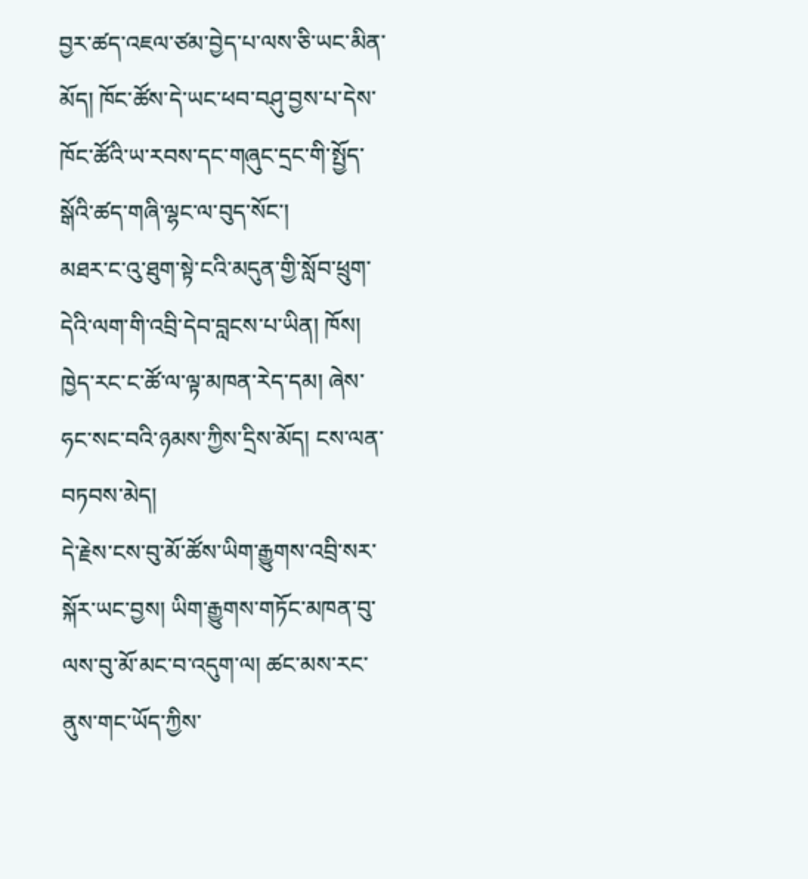བྱར་ཚད་འཇལ་ཙམ་བྱེད་པ་ལས་ཅི་ཡང་མིན་མོད། ཁོང་ཚོས་དེ་ཡང་ཕབ་བཤུ་བྱས་པ་དེས་ཁོང་ཚོའི་ཡ་རབས་དང་གཞུང་དྲང་གི་སྤྱོད་སྒོའི་ཚད་གཞི་ལྷང་ལ་བུད་སོང་།
མཐར་ང་འུ་ཐུག་སྟེ་ངའི་མདུན་གྱི་སློབ་ཕྲུག་དེའི་ལག་གི་འབྲི་དེབ་བླངས་པ་ཡིན། ཁོས། ཁྱེད་རང་ང་ཚོ་ལ་ལྟ་མཁན་རེད་དམ། ཞེས་ཧང་སང་བའི་ཉམས་ཀྱིས་དྲིས་མོད། ངས་ལན་བཏབས་མེད།
དེ་རྗེས་ངས་བུ་མོ་ཚོས་ཡིག་རྒྱུགས་འབྲི་སར་སྐོར་ཡང་བྱས། ཡིག་རྒྱུགས་གཏོང་མཁན་བུ་ལས་བུ་མོ་མང་བ་འདུག་ལ། ཚང་མས་རང་ནུས་གང་ཡོད་ཀྱིས་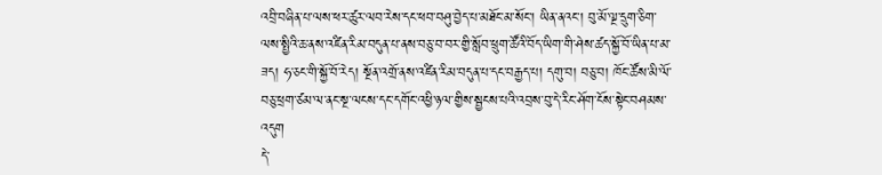འབྲི་བཞིན་པ་ལས་ཕར་ཚུར་ལབ་རེས་དང་ཕབ་བཤུ་བྱེད་པ་མཐོང་མ་སོང་། ཡིན་ནའང་། བུ་མོ་ལྔ་དྲུག་ཅིག་ལས་སྤྱིའི་ཆ་ནས་འཛིན་རིམ་བདུན་པ་ནས་བཅུ་བ་བར་གྱི་སློབ་ཕྲུག་ཚོའི་བོད་ཡིག་གི་ཤེས་ཚད་སྐྱོ་བོ་ཡིན་པ་མ་ཟད། ཧ་ཅང་གི་སྐྱོ་བོ་རེད། སྔོན་འགྲོ་ནས་འཛིན་རིམ་བདུན་པ་དང་བརྒྱད་པ། དགུ་བ། བཅུ་བ། ཁོང་ཚོས་མི་ལོ་བཅུ་ཕྲག་ཙམ་ལ་ནང་སྔ་ལངས་དང་དགོང་འཕྱི་ཉལ་གྱིས་སྦྱངས་པའི་འབྲས་བུ་དེ་རིང་ཤོག་ངོས་སྟེང་བཤམས་འདུག
དེ་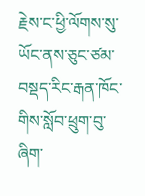རྗེས་ང་ཕྱི་ལོགས་སུ་ཡོང་ནས་ཅུང་ཙམ་བསྡད་རིང་རྒན་ཁོང་གིས་སློབ་ཕྲུག་བུ་ཞིག་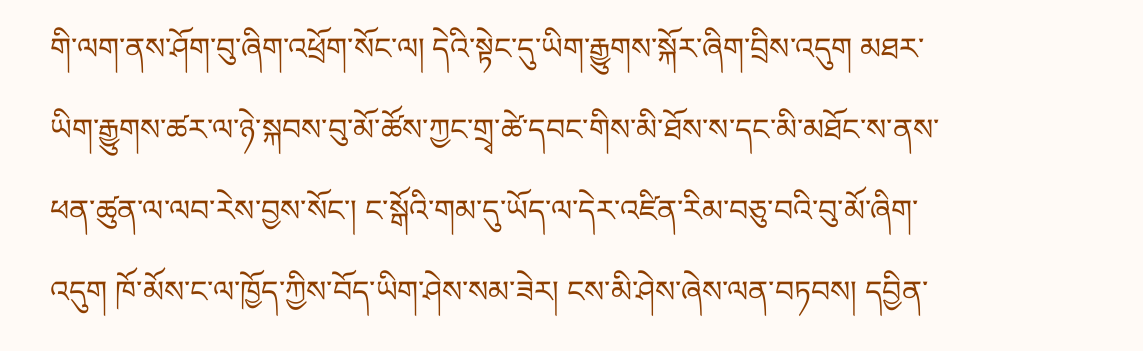གི་ལག་ནས་ཤོག་བུ་ཞིག་འཕྲོག་སོང་ལ། དེའི་སྟེང་དུ་ཡིག་རྒྱུགས་སྐོར་ཞིག་བྲིས་འདུག མཐར་ཡིག་རྒྱུགས་ཚར་ལ་ཉེ་སྐབས་བུ་མོ་ཚོས་ཀྱང་གྲྭ་ཚེ་དབང་གིས་མི་ཐོས་ས་དང་མི་མཐོང་ས་ནས་ཕན་ཚུན་ལ་ལབ་རེས་བྱས་སོང་། ང་སྒོའི་གམ་དུ་ཡོད་ལ་དེར་འཛིན་རིམ་བཅུ་བའི་བུ་མོ་ཞིག་འདུག ཁོ་མོས་ང་ལ་ཁྱོད་ཀྱིས་བོད་ཡིག་ཤེས་སམ་ཟེར། ངས་མི་ཤེས་ཞེས་ལན་བཏབས། དབྱིན་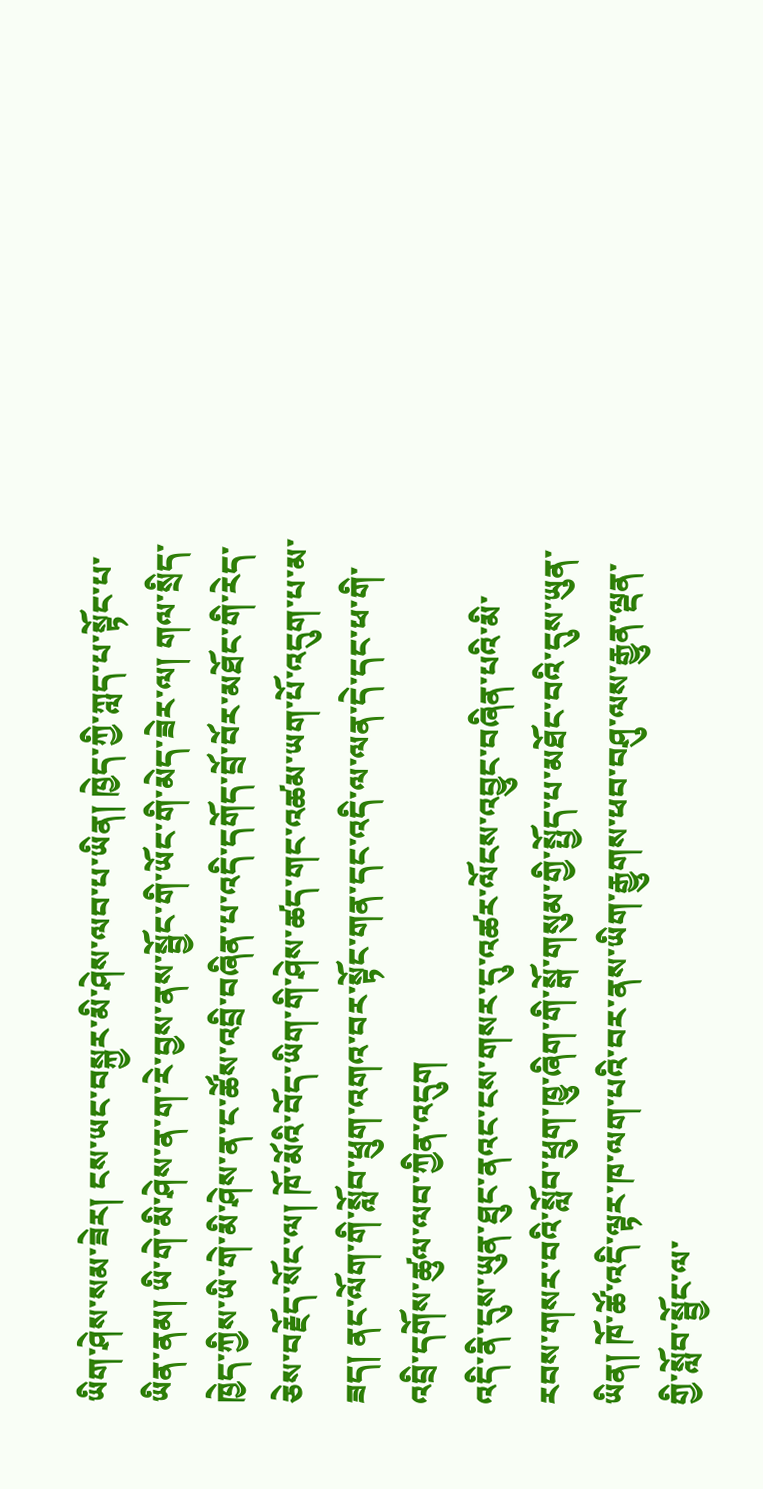ཡིག་ཤེས་སམ་ཟེར། ངས་ཡང་བསྐྱར་མི་ཤེས་ལབ་པ་ཡིན། ཁྱེད་ཀྱི་ཀླད་པ་སྟོང་པ་ཡིན་ནམ། ཡི་གེ་མི་ཤེས་ན་ག་རེ་བྱས་ནས་སྦྱོང་གི་ཡོང་གི་མེད་ཟེར་ལ། གལ་སྲིད་ཁྱེད་ཀྱིས་ཡི་གེ་མི་ཤེས་ན་ང་ཚོས་འབྲི་བཞིན་པ་འདི་དགོད་བྲོ་བོར་མཐོང་གི་རེད་ཅེས་བརྗོད་སོང་ལ། ཁོ་མོའི་བོད་ཡིག་གི་ཤེས་ཚད་གང་འཚམ་ཡག་པོ་འདུག་པ་མ་ཟད། ནང་ལོག་གི་སློབ་ཕྲུག་འགའ་བར་སྟོང་གན་དང་འདི་ལ་ལན་དེ་དང་ཕ་གི་འབྲི་དགོས་ཚུལ་ལབ་ཀྱིན་འདུག
འདི་ནི་དུས་ཡུན་ཐུང་ནའང་ངས་གསར་དུ་འཚར་ལོངས་འབྱུང་བཞིན་པའི་མི་རབས་གསར་བའི་སློབ་ཕྲུག་ཁྱུ་ཞིག་གི་སྒོ་གསུམ་གྱི་སྤྱོད་པ་མཐོང་བའི་དུས་ཡུན་ཡིན། ཁོ་ཚོ་འདི་ལྟར་ཁ་ལག་པའི་བར་ནས་ཡིག་རྒྱུགས་ཕབ་བཤུ་ལས་རྒྱུན་ལྡན་གྱི་སློབ་སྦྱོང་ལ་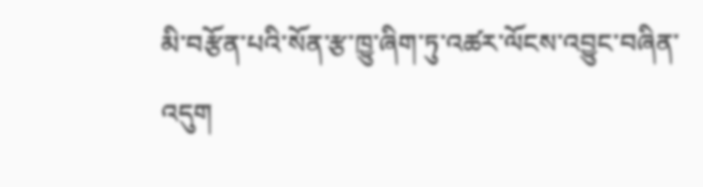མི་བརྩོན་པའི་སོན་རྩ་ཁྱུ་ཞིག་ཏུ་འཚར་ལོངས་འབྱུང་བཞིན་འདུག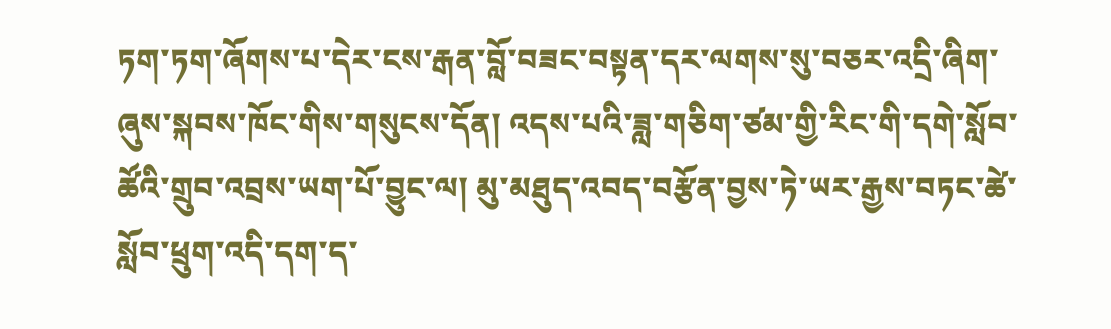ཏག་ཏག་ཞོགས་པ་དེར་ངས་རྒན་བློ་བཟང་བསྟན་དར་ལགས་སུ་བཅར་འདྲི་ཞིག་ཞུས་སྐབས་ཁོང་གིས་གསུངས་དོན། འདས་པའི་ཟླ་གཅིག་ཙམ་གྱི་རིང་གི་དགེ་སློབ་ཚོའི་གྲུབ་འབྲས་ཡག་པོ་བྱུང་ལ། མུ་མཐུད་འབད་བརྩོན་བྱས་ཏེ་ཡར་རྒྱས་བཏང་ཚེ་སློབ་ཕྲུག་འདི་དག་ད་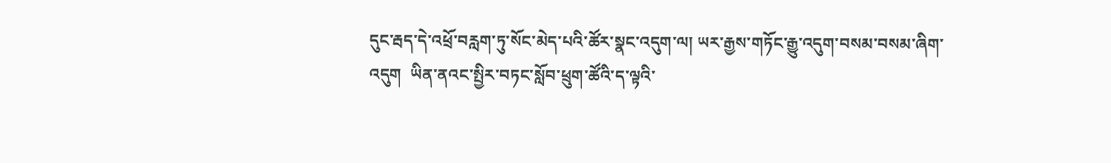དུང་རྦད་དེ་འཕྲོ་བརླག་ཏུ་སོང་མེད་པའི་ཚོར་སྣང་འདུག་ལ། ཡར་རྒྱས་གཏོང་རྒྱུ་འདུག་བསམ་བསམ་ཞིག་འདུག  ཡིན་ནའང་སྤྱིར་བཏང་སློབ་ཕྲུག་ཚོའི་ད་ལྟའི་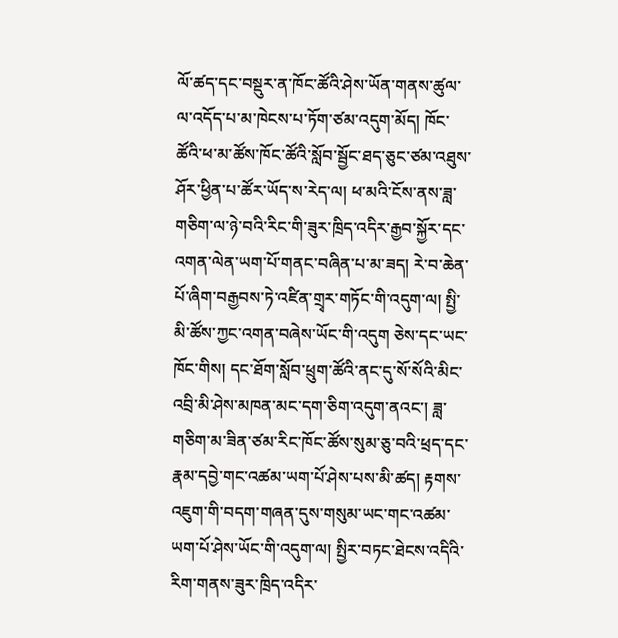ལོ་ཚད་དང་བསྡུར་ན་ཁོང་ཚོའི་ཤེས་ཡོན་གནས་ཚུལ་ལ་འདོད་པ་མ་ཁེངས་པ་ཏོག་ཙམ་འདུག་མོད། ཁོང་ཚོའི་ཕ་མ་ཚོས་ཁོང་ཚོའི་སློབ་སྦྱོང་ཐད་ཅུང་ཙམ་འཐུས་ཤོར་ཕྱིན་པ་ཚོར་ཡོད་ས་རེད་ལ། ཕ་མའི་ངོས་ནས་ཟླ་གཅིག་ལ་ཉེ་བའི་རིང་གི་ཟུར་ཁྲིད་འདིར་རྒྱབ་སྐྱོར་དང་འགན་ལེན་ཡག་པོ་གནང་བཞིན་པ་མ་ཟད། རེ་བ་ཆེན་པོ་ཞིག་བརྒྱབས་ཏེ་འཛིན་གྲྭར་གཏོང་གི་འདུག་ལ། སྤྱི་མི་ཚོས་ཀྱང་འགན་བཞེས་ཡོང་གི་འདུག ཅེས་དང་ཡང་ཁོང་གིས། དང་ཐོག་སློབ་ཕྲུག་ཚོའི་ནང་དུ་སོ་སོའི་མིང་འབྲི་མི་ཤེས་མཁན་མང་དག་ཅིག་འདུག་ནའང་། ཟླ་གཅིག་མ་ཟིན་ཙམ་རིང་ཁོང་ཚོས་སུམ་ཅུ་བའི་ཕྲད་དང་རྣམ་དབྱེ་གང་འཚམ་ཡག་པོ་ཤེས་པས་མི་ཚད། རྟགས་འཇུག་གི་བདག་གཞན་དུས་གསུམ་ཡང་གང་འཚམ་ཡག་པོ་ཤེས་ཡོང་གི་འདུག་ལ། སྤྱིར་བཏང་ཐེངས་འདིའི་རིག་གནས་ཟུར་ཁྲིད་འདིར་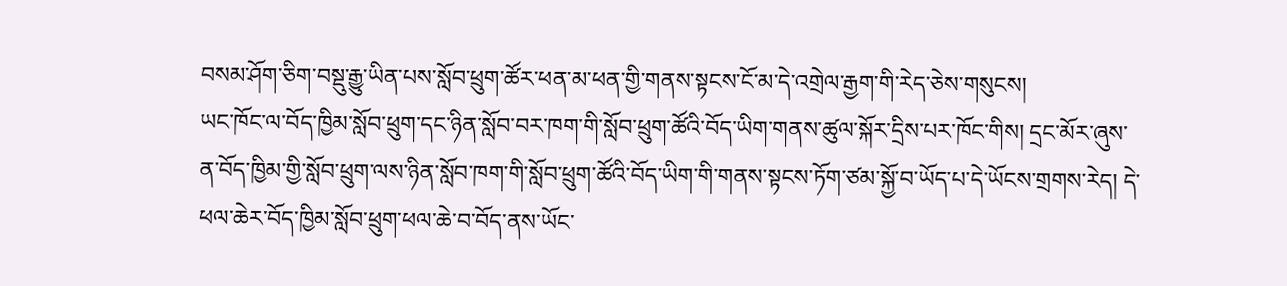བསམ་ཤོག་ཅིག་བསྡུ་རྒྱུ་ཡིན་པས་སློབ་ཕྲུག་ཚོར་ཕན་མ་ཕན་གྱི་གནས་སྟངས་ངོ་མ་དེ་འགྲེལ་རྒྱག་གི་རེད་ཅེས་གསུངས།
ཡང་ཁོང་ལ་བོད་ཁྱིམ་སློབ་ཕྲུག་དང་ཉིན་སློབ་བར་ཁག་གི་སློབ་ཕྲུག་ཚོའི་བོད་ཡིག་གནས་ཚུལ་སྐོར་དྲིས་པར་ཁོང་གིས། དྲང་མོར་ཞུས་ན་བོད་ཁྱིམ་གྱི་སློབ་ཕྲུག་ལས་ཉིན་སློབ་ཁག་གི་སློབ་ཕྲུག་ཚོའི་བོད་ཡིག་གི་གནས་སྟངས་ཏོག་ཙམ་སྐྱོ་བ་ཡོད་པ་དེ་ཡོངས་གྲགས་རེད། དེ་ཕལ་ཆེར་བོད་ཁྱིམ་སློབ་ཕྲུག་ཕལ་ཆེ་བ་བོད་ནས་ཡོང་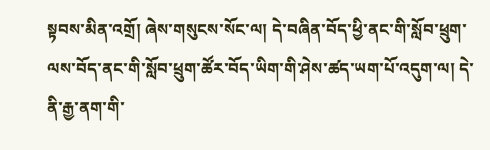སྟབས་མིན་འགྲོ། ཞེས་གསུངས་སོང་ལ། དེ་བཞིན་བོད་ཕྱི་ནང་གི་སློབ་ཕྲུག་ལས་བོད་ནང་གི་སློབ་ཕྲུག་ཚོར་བོད་ཡིག་གི་ཤེས་ཚད་ཡག་པོ་འདུག་ལ། དེ་ནི་རྒྱ་ནག་གི་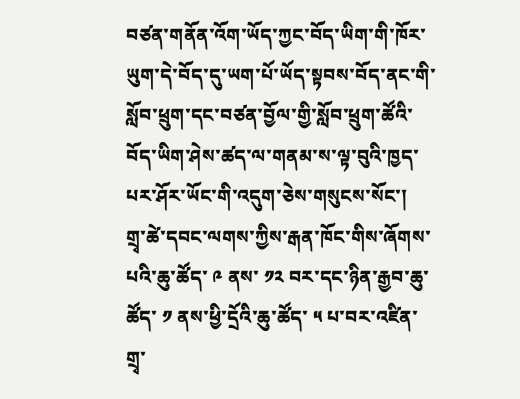བཙན་གནོན་འོག་ཡོད་ཀྱང་བོད་ཡིག་གི་ཁོར་ཡུག་དེ་བོད་དུ་ཡག་པོ་ཡོད་སྟབས་བོད་ནང་གི་སློབ་ཕྲུག་དང་བཙན་བྱོལ་གྱི་སློབ་ཕྲུག་ཚོའི་བོད་ཡིག་ཤེས་ཚད་ལ་གནམ་ས་ལྟ་བུའི་ཁྱད་པར་ཤོར་ཡོང་གི་འདུག་ཅེས་གསུངས་སོང་།
གྲྭ་ཚེ་དབང་ལགས་ཀྱིས་རྒན་ཁོང་གིས་ཞོགས་པའི་ཆུ་ཚོད་ ༩ ནས་ ༡༢ བར་དང་ཉིན་རྒྱབ་ཆུ་ཚོད་ ༡ ནས་ཕྱི་དྲོའི་ཆུ་ཚོད་ ༥ པ་བར་འཛིན་གྲྭ་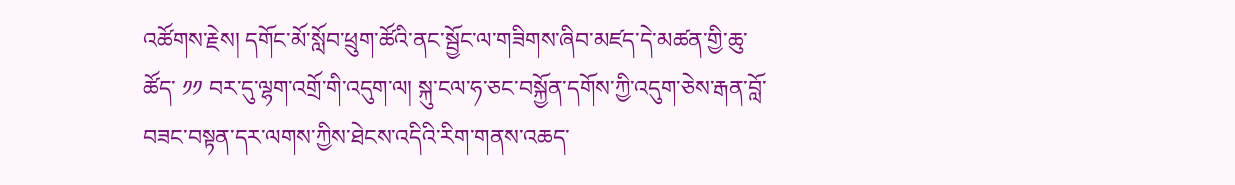འཚོགས་རྗེས། དགོང་མོ་སློབ་ཕྲུག་ཚོའི་ནང་སྦྱོང་ལ་གཟིགས་ཞིབ་མཛད་དེ་མཚན་གྱི་ཆུ་ཚོད་ ༡༡ བར་དུ་ལྷག་འགྲོ་གི་འདུག་ལ། སྐུ་ངལ་ཧ་ཅང་བསྐྱོན་དགོས་ཀྱི་འདུག་ཅེས་རྒན་བློ་བཟང་བསྟན་དར་ལགས་ཀྱིས་ཐེངས་འདིའི་རིག་གནས་འཆད་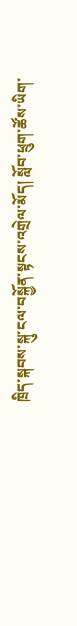ཁྲིད་སྐབས་སྐུ་ངལ་བསྐྱོན་སྟངས་འགྲེལ་མོད། སློབ་ཕྲུག་ཚོས་ཡིག་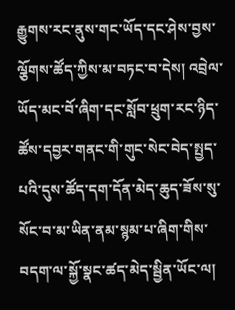རྒྱུགས་རང་ནུས་གང་ཡོད་དང་ཤེས་བྱས་ལྕོགས་ཚོད་ཀྱིས་མ་བཏང་བ་དེས། འབྲེལ་ཡོད་མང་བོ་ཞིག་དང་སློབ་ཕྲུག་རང་ཉིད་ཚོས་དབྱར་གནང་གི་གུང་སེང་བེད་སྤྱད་པའི་དུས་ཚོད་དག་དོན་མེད་ཆུད་ཟོས་སུ་སོང་བ་མ་ཡིན་ནམ་སྙམ་པ་ཞིག་གིས་བདག་ལ་སྐྱོ་སྣང་ཚད་མེད་སྦྱིན་ཡོང་ལ།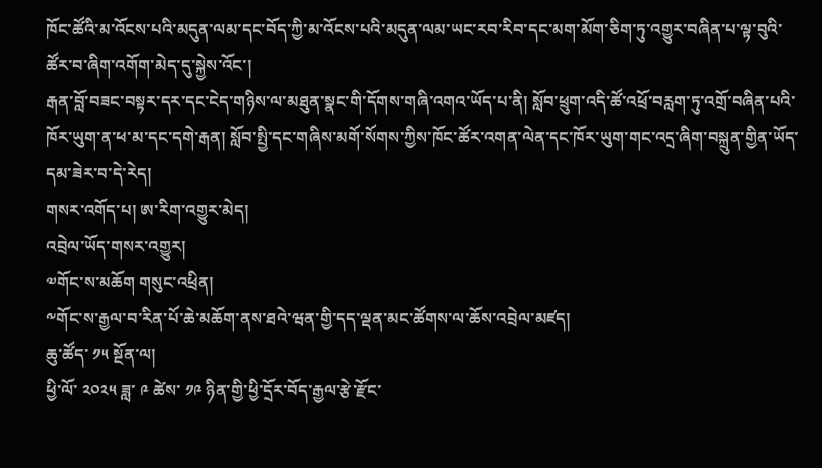ཁོང་ཚོའི་མ་འོངས་པའི་མདུན་ལམ་དང་བོད་ཀྱི་མ་འོངས་པའི་མདུན་ལམ་ཡང་རབ་རིབ་དང་མག་མོག་ཅིག་ཏུ་འགྱུར་བཞིན་པ་ལྟ་བུའི་ཚོར་བ་ཞིག་འགོག་མེད་དུ་སྐྱེས་འོང་།
རྒན་བློ་བཟང་བསྟར་དར་དང་ངེད་གཉིས་ལ་མཐུན་སྣང་གི་དོགས་གཞི་འགའ་ཡོད་པ་ནི། སློབ་ཕྲུག་འདི་ཚོ་འཕྲོ་བརླག་ཏུ་འགྲོ་བཞིན་པའི་ཁོར་ཡུག་ན་ཕ་མ་དང་དགེ་རྒན། སློབ་སྤྱི་དང་གཞིས་མགོ་སོགས་ཀྱིས་ཁོང་ཚོར་འགན་ལེན་དང་ཁོར་ཡུག་གང་འདྲ་ཞིག་བསྐྲུན་གྱིན་ཡོད་དམ་ཟེར་བ་དེ་རེད།
གསར་འགོད་པ། ཨ་རིག་འགྱུར་མེད།
འབྲེལ་ཡོད་གསར་འགྱུར།
༧གོང་ས་མཆོག གསུང་འཕྲིན།
༸གོང་ས་རྒྱལ་བ་རིན་པོ་ཆེ་མཆོག་ནས་ཐའེ་ཝན་གྱི་དད་ལྡན་མང་ཚོགས་ལ་ཆོས་འབྲེལ་མཛད།
ཆུ་ཚོད་ ༡༥ སྔོན་ལ།
ཕྱི་ལོ་ ༢༠༢༥ ཟླ་ ༩ ཚེས་ ༡༩ ཉིན་གྱི་ཕྱི་དྲོར་བོད་རྒྱལ་རྩེ་རྫོང་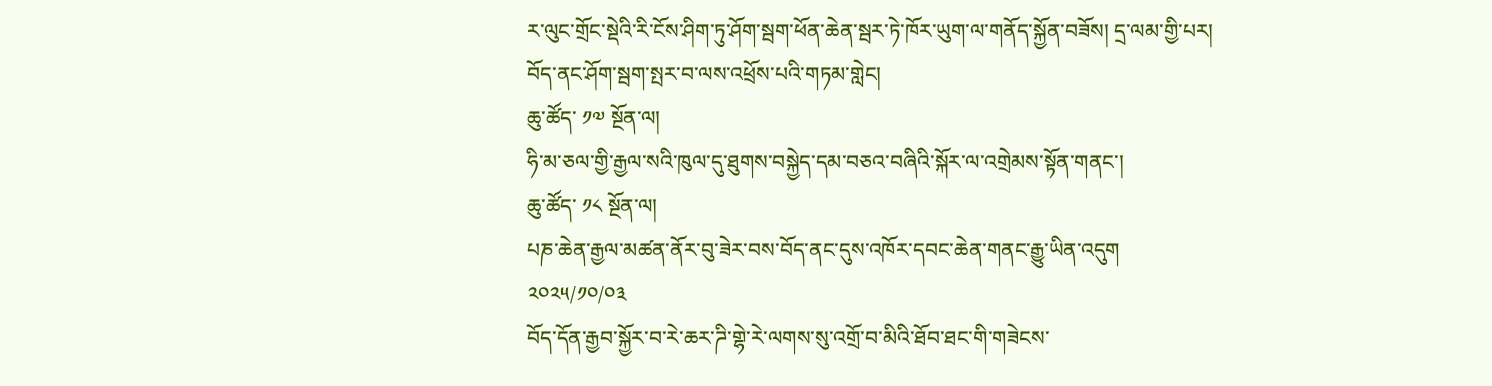ར་ལུང་གྲོང་སྡེའི་རི་ངོས་ཤིག་ཏུ་ཤོག་སྦག་ཕོན་ཆེན་སྦར་ཏེ་ཁོར་ཡུག་ལ་གནོད་སྐྱོན་བཟོས། དྲ་ལམ་གྱི་པར།
བོད་ནང་ཤོག་སྦག་སྤར་བ་ལས་འཕྲོས་པའི་གཏམ་གླེང།
ཆུ་ཚོད་ ༡༧ སྔོན་ལ།
ཧི་མ་ཅལ་གྱི་རྒྱལ་སའི་ཁུལ་དུ་ཐུགས་བསྐྱེད་དམ་བཅའ་བཞིའི་སྐོར་ལ་འགྲེམས་སྟོན་གནང་།
ཆུ་ཚོད་ ༡༨ སྔོན་ལ།
པཎ་ཆེན་རྒྱལ་མཚན་ནོར་བུ་ཟེར་བས་བོད་ནང་དུས་འཁོར་དབང་ཆེན་གནང་རྒྱུ་ཡིན་འདུག
༢༠༢༥/༡༠/༠༣
བོད་དོན་རྒྱབ་སྐྱོར་བ་རེ་ཆར་ཌི་གྷེ་རེ་ལགས་སུ་འགྲོ་བ་མིའི་ཐོབ་ཐང་གི་གཟེངས་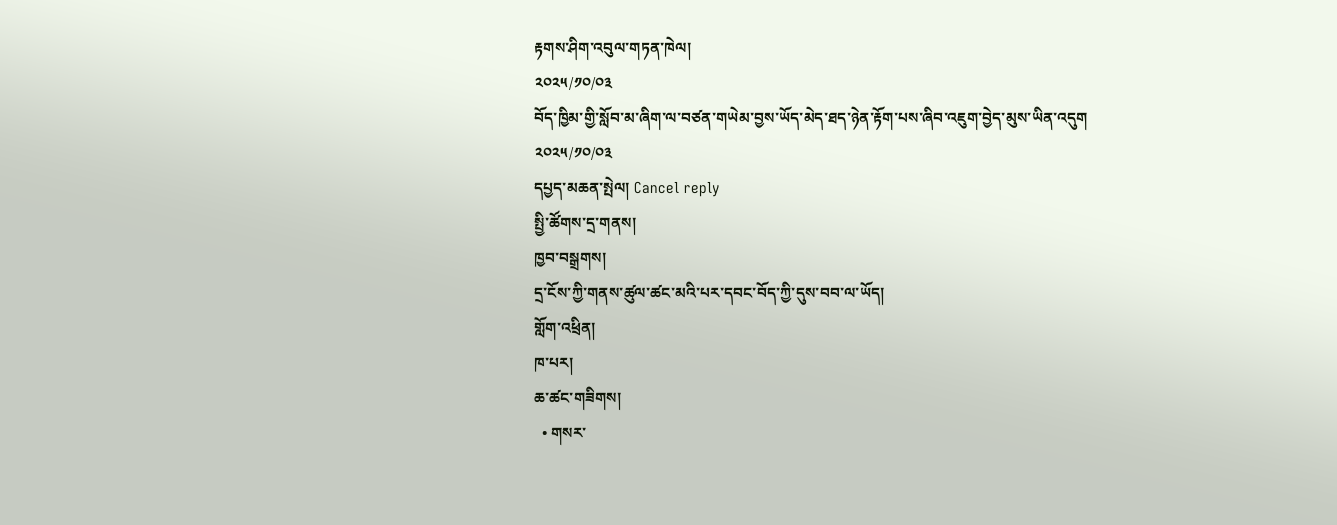རྟགས་ཤིག་འབུལ་གཏན་ཁེལ།
༢༠༢༥/༡༠/༠༣
བོད་ཁྱིམ་གྱི་སློབ་མ་ཞིག་ལ་བཙན་གཡེམ་བྱས་ཡོད་མེད་ཐད་ཉེན་རྟོག་པས་ཞིབ་འཇུག་བྱེད་མུས་ཡིན་འདུག
༢༠༢༥/༡༠/༠༣
དཔྱད་མཆན་སྤེལ། Cancel reply
སྤྱི་ཚོགས་དྲ་གནས།
ཁྱབ་བསྒྲགས།
དྲ་ངོས་ཀྱི་གནས་ཚུལ་ཚང་མའི་པར་དབང་བོད་ཀྱི་དུས་བབ་ལ་ཡོད།
གློག་འཕྲིན།
ཁ་པར།
ཆ་ཚང་གཟིགས།
  • གསར་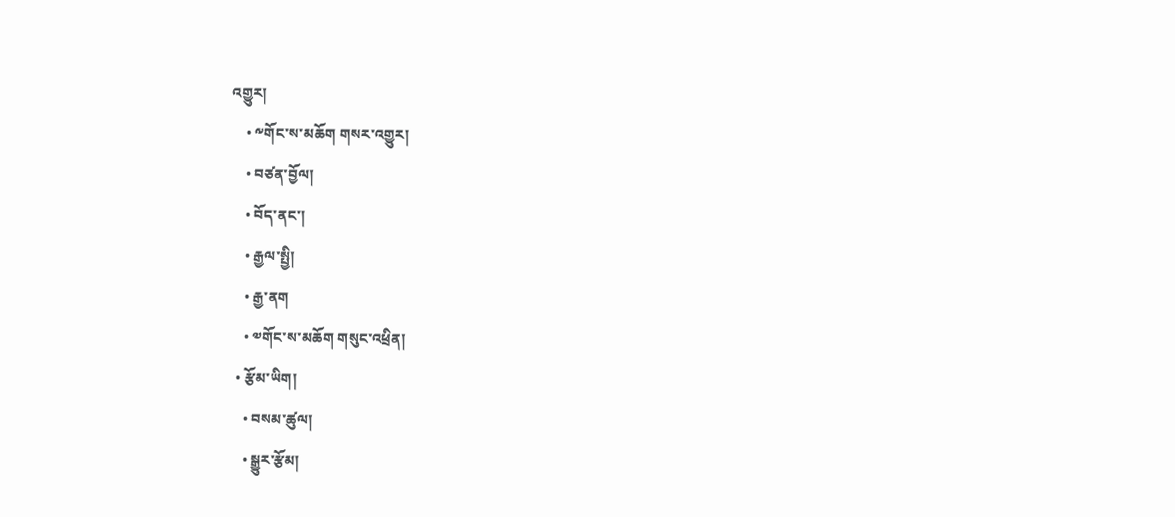འགྱུར།
    • ༸གོང་ས་མཆོག གསར་འགྱུར།
    • བཙན་བྱོལ།
    • བོད་ནང་།
    • རྒྱལ་སྤྱི།
    • རྒྱ་ནག
    • ༧གོང་ས་མཆོག གསུང་འཕྲིན།
  • རྩོམ་ཡིག།
    • བསམ་ཚུལ།
    • སྒྱུར་རྩོམ།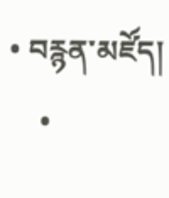• བརྙན་མཛོད།
    •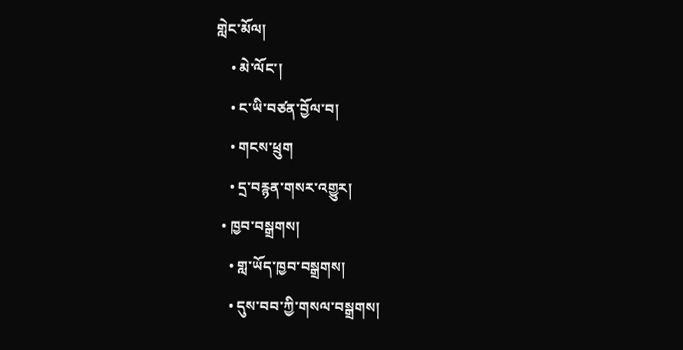གླེང་མོལ།
    • མེ་ལོང་།
    • ང་ཡི་བཙན་བྱོལ་བ།
    • གངས་ཕྲུག
    • དྲ་བརྙན་གསར་འགྱུར།
  • ཁྱབ་བསྒྲགས།
    • གླ་ཡོད་ཁྱབ་བསྒྲགས།
    • དུས་བབ་ཀྱི་གསལ་བསྒྲགས།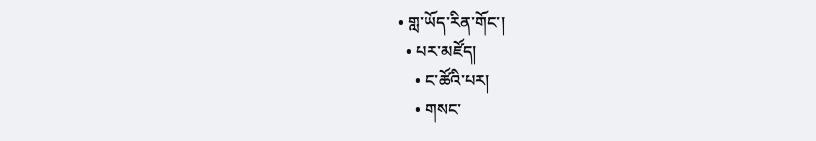• གླ་ཡོད་རིན་གོང་།
  • པར་མཛོད།
    • ང་ཚོའི་པར།
    • གསང་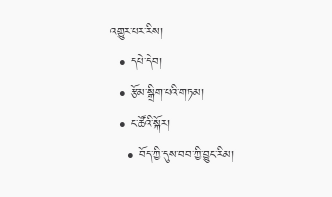འགྱུར་པར་རིས།
  • དཔེ་དེབ།
  • རྩོམ་སྒྲིག་པའི་གཏམ།
  • ང་ཚོའི་སྐོར།
    • བོད་ཀྱི་དུས་བབ་ཀྱི་བྱུང་རིམ།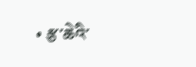• རྩ་ཆེའི་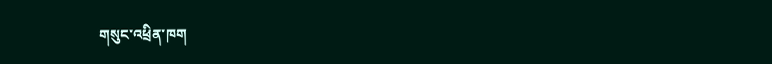གསུང་འཕྲིན་ཁག